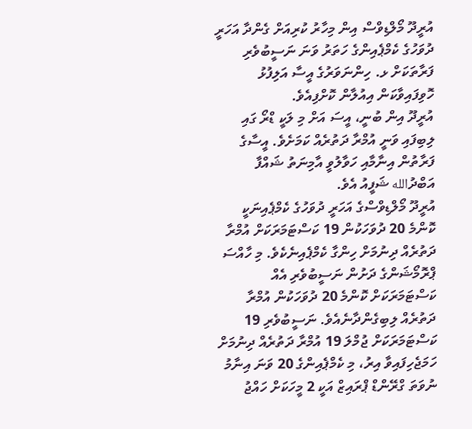އުރީދޫ މޯލްޑިވްސް އިން މިހާރު ކުރިއަށް ގެންދާ އަހަރީ ދުވަހުގެ ކެމްޕެއިންގެ ހަތަރު ވަނަ ނަސީބުވެރި ފަރާތަކަށް ޅ. ހިންނަވަރުގެ އީސާ އަލިފުޅު ހޮވިފައިވާކަން އިއުލާން ކޮށްފިއެވެ.
އުރީދޫ އިން ބުނީ، އީސަ އަށް މި ލަކީ ޑްރޯ ގައި ލިބިފައި ވަނީ އުމްރާ ދަތުރެއް ކަމަށެވެ. އީސާގެ ފަރާތުން އިނާމާއި ހަވާލުވީ އާމިނަތު ޝައްފާ އަބްދުالله ޝަފީއު އެވެ.
އުރީދޫ މޯލްޑިވްސްގެ އަހަރީ ދުވަހުގެ ކެމްޕެއިނަކީ ކޮންމެ 20 ދުވަހަކުން 19 ކަސްޓަމަރަކަށް އުމްރާ ދަތުރެއް ދިނުމަށް ހިންގާ ކެމްޕެއިނެކެވެ. މި ހާއްސަ ޕްރޮމޯޝަންގެ ދަށުން ނަސީބުވެރި އެއް ކަސްޓަމަރަކަށް ކޮންމެ 20 ދުވަހަކުން އުމްރާ ދަތުރެއް ލިބިގެންދާނެއެވެ. ނަސީބުވެރި 19 ކަސްޓަމަރަކަށް ޖުމްލަ 19 އުމްރާ ދަތުރެއް ދިނުމަށް ހަމަޖެހިފައިވާ އިރު، މި ކެމްޕެއިންގެ 20 ވަނަ އިނާމު ނުވަތަ ގްރޭންޑް ޕްރައިޒް އަކީ 2 މީހަކަށް ހައްޖު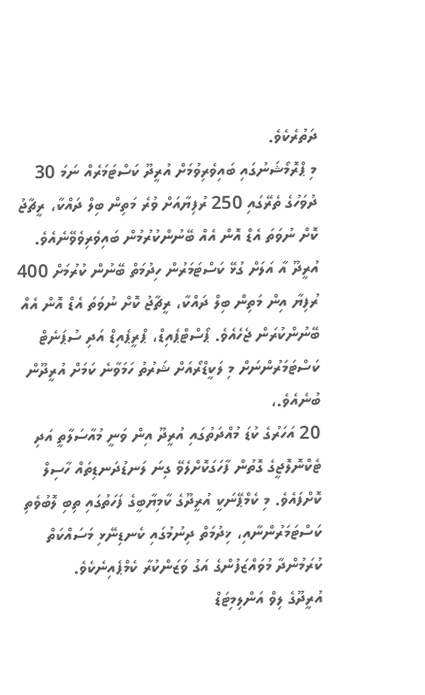ދަތުރެކެވެ.
މި ޕްރޮމޯޝަނުގައި ބައިވެރިވުމަށް އުރީދޫ ކަސްޓަމަރެއް ނަމަ 30 ދުވަހުގެ ތެރޭގައި 250 ރުފިޔާއަށް ވުރެ މަތިން ބިލް ދައްކާ، ރީޗާޖު ކޮށް ނުވަތަ އެޑް އޮން އެއް ބޭނުންކުރުމުން ބައިވެރިވެވޭނެއެވެ. އުރީދޫ އާ އަލަށް ގުޅޭ ކަސްޓަމަރުން ހިދުމަތް ބޭނުން ކުރުމަށް 400 ރުފިޔާ އިން މަތިން ބިލް ދައްކާ، ރީޗާޖު ކޮށް ނުވަތަ އެޑް އޮން އެއް ބޭނުންކުރަން ޖެހެއެވެ. ޕޯސްޓްޕެއިޑް، ޕްރީޕެއިޑް އަދި ސުޕަނެޓް ކަސްޓަމަރުންނަށް މި ލަކީޑްރޯއަށް ޝަރުތު ހަމަވާނެ ކަމަށް އުރީދޫން ބުނެއެވެ.،
20 އަހަރުގެ ކުޑަ މުއްދަތުގައި އުރީދޫ އިން ވަނީ މުއާސަލާތީ އަދި ޓެކްނޮލޮޖީގެ ގޮތުން ފާހަގަކޮށްލެވޭ ގިނަ ލަނޑުދަނޑިތައް ހާސިލް ކޮށްފައެވެ. މި ކެމްޕޭނަކީ އުރީދޫގެ ކާމިޔާބީގެ ފަހަތުގައި ތިބި ލޮބުވެތި ކަސްޓަމަރުންނާއި، ޚިދުމަތް ދިނުމުގައި ކެނޑިނޭޅި މަސައްކަތް ކުރަމުންދާ މުވައްޒަފުންގެ އަގު ވަޒަންކުރާ ކެމްޕެއިނެކެވެ.
އުރީދޫގެ ލިވް އަންލިމިޓަޑް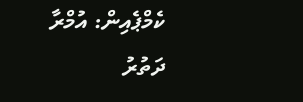ކެމްޕެއިން: އުމްރާ ދަތުރު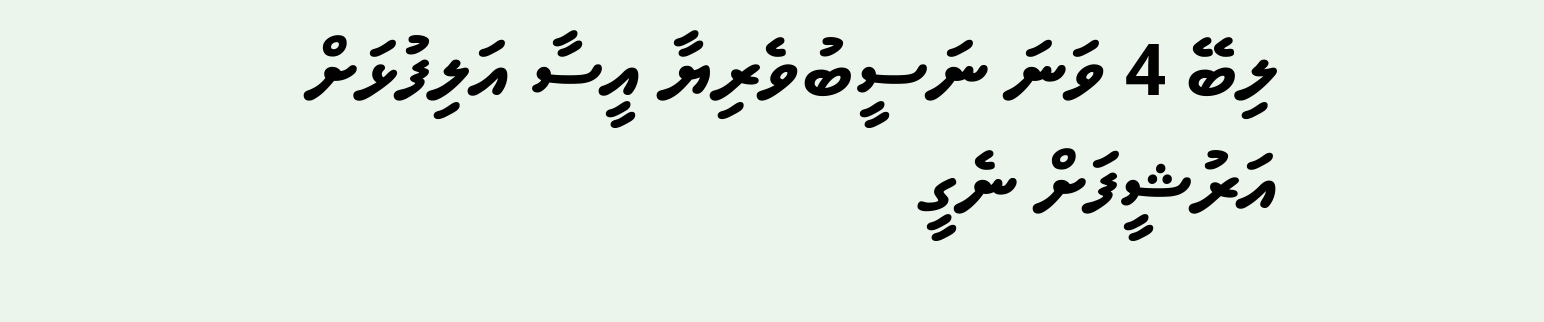ލިބޭ 4 ވަނަ ނަސީބުވެރިޔާ އީސާ އަލިފުޅަށް
އަރުޝީފަށް ނެގީ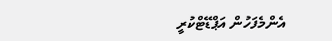އެންމެފަހުން އަޕްޑޭޓްކުރީ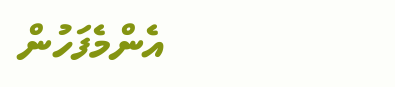އެންމެފަހުން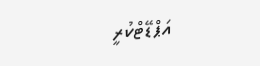އަޕްޑޭޓްކުރީ